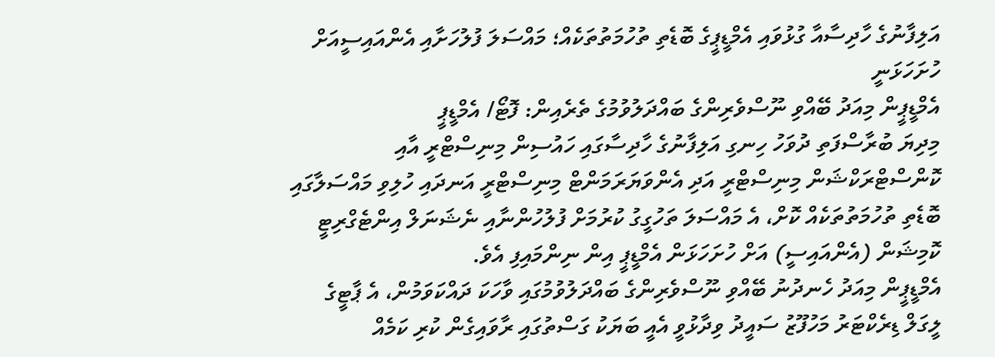އަލިފާނުގެ ހާދިސާއާ ގުޅުވައި އެމްޑީޕީގެ ބޮޑެތި ތުހުމަތުތަކެއް؛ މައްސަލަ ފުލުހަށާއި އެންއައިސީއަށް ހުށަހަޅަނީ
އެމްޑީޕީން މިއަދު ބޭއްވި ނޫސްވެރިންގެ ބައްދަލުވުމުގެ ތެރެއިން: ފޮޓޯ/ އެމްޑީޕީ
މިދިޔަ ބުރާސްފަތި ދުވަހު ހިނގި އަލިފާނުގެ ހާދިސާގައި ހައުސިން މިނިސްޓްރީ އާއި ކޮންސްޓްރަކްޝަން މިނިސްޓްރީ އަދި އެންވަޔަރަމަންޓް މިނިސްޓްރީ އަނދައި ހުލިވި މައްސަލާގައި ބޮޑެތި ތުހުމަތުތަކެއް ކޮށް، އެ މައްސަލަ ތަހުގީގު ކުރުމަށް ފުލުހުންނާއި ނެޝަނަލް އިންޓެގްރިޓީ ކޮމިޝަން (އެންއައިސީ) އަށް ހުށަހަޅަން އެމްޑީޕީ އިން ނިންމައިފި އެވެ.
އެމްޑީޕީން މިއަދު ހެނދުނު ބޭއްވި ނޫސްވެރިންގެ ބައްދަލުވުމުގައި ވާހަކަ ދައްކަވަމުން، އެ ޕާޓީގެ ލީގަލް ޑިރެކްޓަރު މަހުފޫޒު ސައީދު ވިދާޅުވީ އެއީ ބަޔަކު ގަސްތުގައި ރާވައިގެން ކުރި ކަމެއް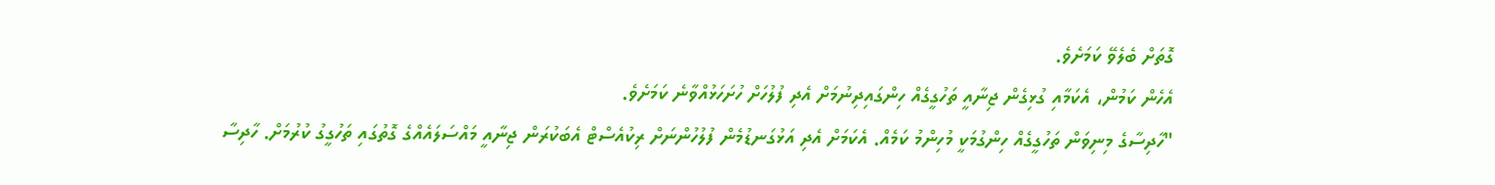ގޮތަށް ބެލެވޭ ކަމަށެވެ.
އެހެން ކަމުން، އެކަމާއި ގުޅިގެން ޖިނާއީ ތަހުގީގެއް ހިންގައިދިނުމަށް އެދި ފުލުހަށް ހުށަހަޅުއްވާނެ ކަމަށެވެ.
"ހާދިސާގެ މިނިވަން ތަހުގީގެއް ހިންގުމަކީ މުހިންމު ކަމެއް. އެކަމަށް އެދި އަޅުގަނޑުމެން ފުލުހުންނަށް ރިކުއެސްޓް އެބަކުރަން ޖިނާއީ މައްސަލައެއްގެ ގޮތުގައި ތަހުގީގު ކުރުމަށް. ހާދިސާ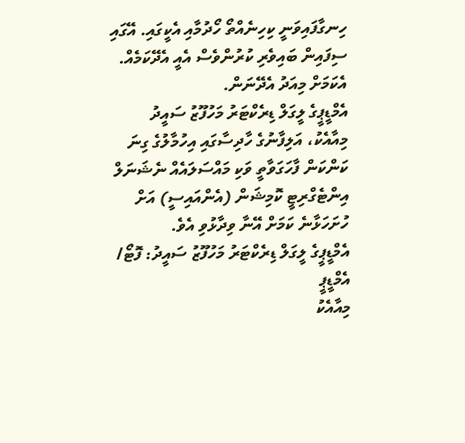ހިނގާފައިވަނީ ކިހިނެއްތޯ ހޯދުމާއި އެކީގައި. އޭގައި ސިފައިން ބައިވެރި ކުރުންވެސް އެއީ އެދޭކަމެއް. އެކަމަށް މިއަދު އެދޭނަން.
އެމްޑީޕީގެ ލީގަލް ޑިރެކްޓަރު މަހުފޫޒު ސައީދު
މިއާއެކު، އަލިފާނުގެ ހާދިސާގައި އިހުމާލުގެ ގިނަ ކަންކަން ފާހަގަވާތީ ވަކި މައްސަލައެއް ނެޝަނަލް އިންޓެގްރިޓީ ކޮމިޝަން (އެންއައިސީ) އަށް ހުށަހަޅާނެ ކަމަށް އޭނާ ވިދާޅުވި އެވެ.
އެމްޑީޕީގެ ލީގަލް ޑިރެކްޓަރު މަހުފޫޒު ސައީދު: ފޮޓޯ/ އެމްޑީޕީ
މިއާއެކު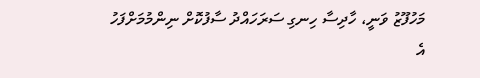މަހުފޫޒު ވަނީ، ހާދިސާ ހިނގި ސަރަހައްދު ސާފުކޮށް ނިންމުމަށްފަހު އެ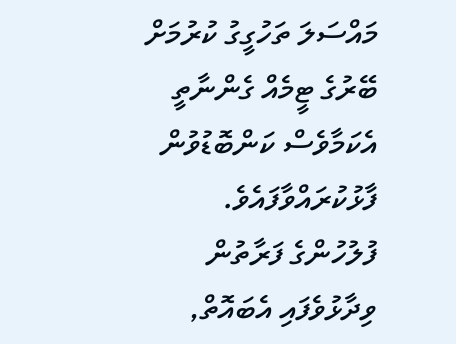މައްސަލަ ތަހުގީގު ކުރުމަށް ބޭރުގެ ޓީމެއް ގެންނާތީ އެކަމާވެސް ކަންބޮޑުވުން ފާޅުކުރައްވާފައެވެ.
ފުލުހުންގެ ފަރާތުން ވިދާޅުވެފައި އެބައޮތް,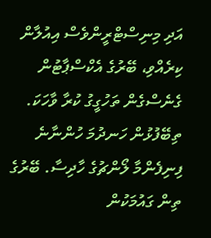އަދި މިނިސްޓްރީންވެސް އިއުލާން ކިރެއްވި، ބޭރުގެ އެކްސްޕާޓުން ގެނެސްގެން ތަހުގީގު ކުރާ ވާހަކަ. ތިބޭފުޅުން ހަނދުމަ ހުންނާނެ ފިނިފެންމާ ލޯންޗުގެ ހާދިސާ. ބޭރުގެ ތިން ގައުމަކުން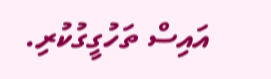އައިސް ތަހުގީގުކުރި.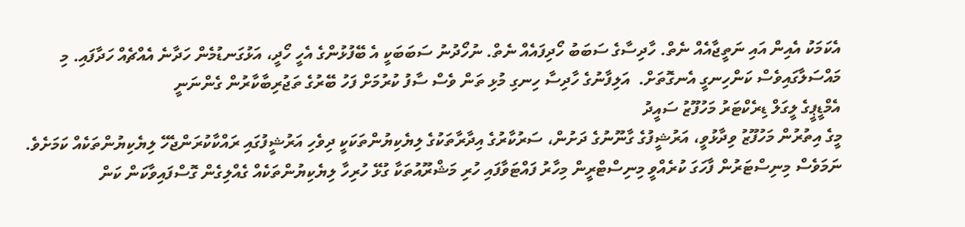އެކަމަކު އެއިން އައި ނަތީޖާއެއް ނެތް. ހާދިސާގެ ސަބަބު ހޯދިފައެއް ނެތް. ނުހޯދުނު ސަބަބަކީ އެ ބޭފުޅުންގެ އެހީ ހޯދީ، އަޅުގަނޑުމެން ހަދާނެ އެއްޗެއް ހަދާފައި. މި މައްސަލާގައިވެސް ކަންހިނގީ އެނގޮތަށް.  އަލިފާނުގެ ހާދިސާ ހިނގި މުޅި ތަން ވެސް ސާފު ކުރުމަށް ފަހު ބޭރުގެ ތަޖުރިބާކާރުން ގެންނަނީ
އެމްޑީޕީގެ ލީގަލް ޑިރެކްޓަރު މަހުފޫޒު ސައީދު
މީގެ އިތުރުން މަހުފޫޒު ވިދާޅުވީ، އަރުޝީފުގެ ގާނޫނުގެ ދަށުން، ސަރުކާރުގެ އިދާރާތަކުގެ ލިޔެކިޔުންތަކަކީ ދިވެހި އަރުޝީފުގައި ރައްކާކުރަންޖެހޭ ލިޔެކިޔުންތަކެއް ކަމަށެވެ. ނަމަވެސް މިނިސްޓަރުން ފާހަގަ ކުރެއްވީ މިނިސްޓްރީން މިހާރު ފައްޓަވާފައި ހުރި މަޝްރޫއުތަކާ ގުޅޭ ހުރިހާ ލިޔެކިޔުންތަކެއް ގެއްލިގެން ގޮސްފައިވާކަން ކަން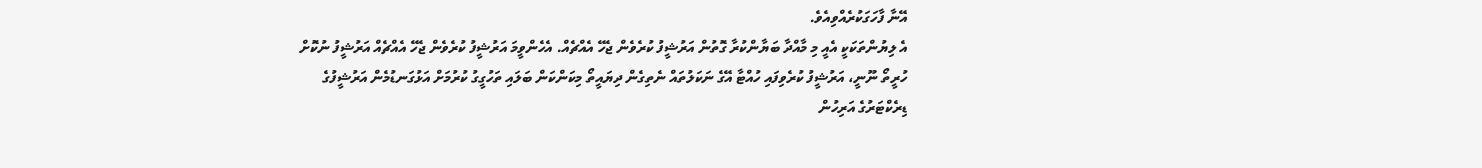އޭނާ ފާހަގަކުރެއްވިއެވެ.
އެ ލިޔުންތަކަކީ އެއީ މި މާއްދާ ބަޔާންކުރާ ގޮތުން އަރުޝީފު ކުރެވެން ޖެހޭ އެއްޗެއް. އެހެންވީމަ އަރުޝީފު ކުރެވެން ޖެހޭ އެއްޗެއް އަރުޝީފު ނުކޮށް ހުރީތޯ ނޫނީ، އަރުޝީފު ކުރެވިފައި ހުއްޓާ އޭގެ ނަކަލުތައް ނެތިގެން ދިޔައީތޯ މިކަންކަން ބަލައި ތަހުގީގު ކުރުމަށް އަޅުގަނޑުމެން އަރުޝީފުގެ ޑިރެކްޓަރުގެ އަރިހުން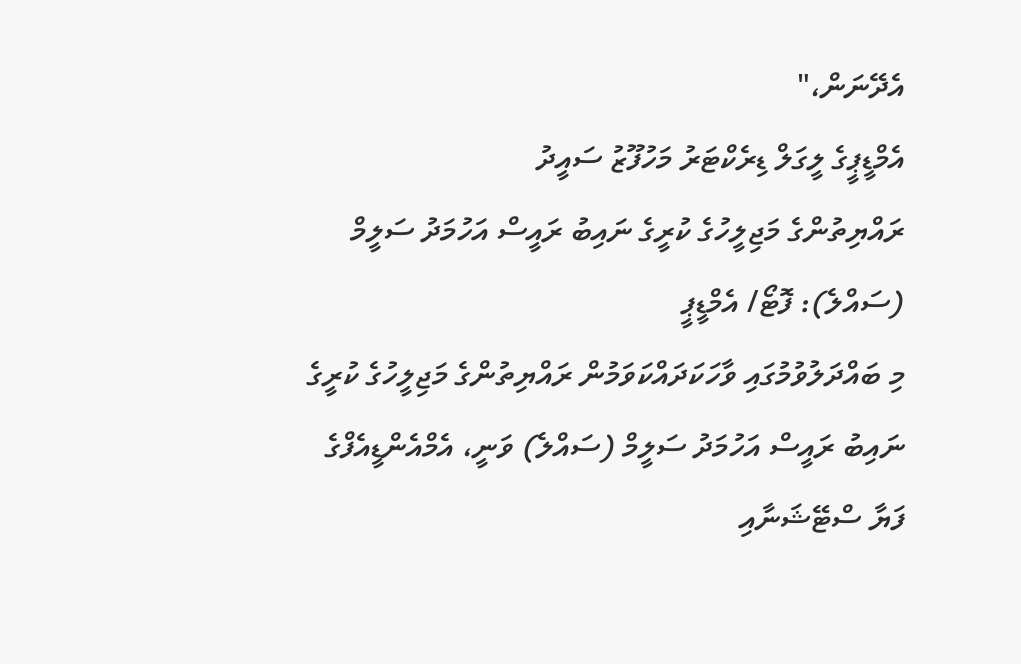އެދޭނަން،"
އެމްޑީޕީގެ ލީގަލް ޑިރެކްޓަރު މަހުފޫޒު ސައީދު
ރައްޔިތުންގެ މަޖިލީހުގެ ކުރީގެ ނައިބު ރައީސް އަހުމަދު ސަލީމް (ސައްލެ): ފޮޓޯ/ އެމްޑީޕީ
މި ބައްދަލުވުމުގައި ވާހަކަދައްކަވަމުން ރައްޔިތުންގެ މަޖިލީހުގެ ކުރީގެ ނައިބު ރައީސް އަހުމަދު ސަލީމް (ސައްލެ) ވަނީ، އެމްއެންޑީއެފްގެ ފަޔާ ސްޓޭޝަނާއި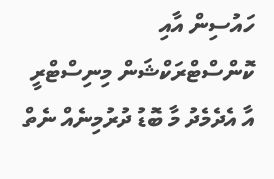ހައުސިން އާއި ކޮންސްޓްރަކްޝަން މިނިސްޓްރީ އާ އެދެމެދު މާ ބޮޑު ދުރުމިނެއް ނެތް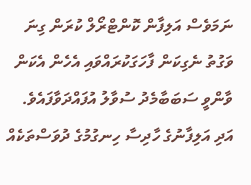ނަމަވެސް އަލިފާން ކޮންޓްރޯލް ކުރަން ގިނަ ވަގުތު ނެގިކަން ފާހަގަކުރައްވައި އެހެން އެކަން ވާންވީ ސަބަބާމެދު ސުވާލު އުފައްދަވާފައެވެ.
އަދި އަލިފާނުގެ ހާދިސާ ހިނގުމުގެ ދުވަސްތަކެއް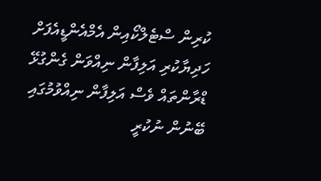ކުރިން ސްޓެލްކޯއިން އެމްއެންޑީއެފަށް ހަދިޔާކުރި އަލިފާން ނިއްވަން ގެންގުޅޭ ޑްރާންތައް ވެސް އަލިފާން ނިއްވުމުގައި ބޭނުން ނުކުރީ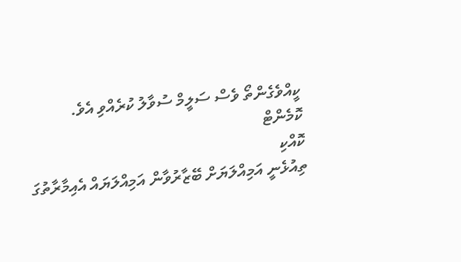ކީއްވެގެންތޯ ވެސް ސަލީމް ސުވާލު ކުރެއްވި އެވެ.
ކޮމެންޓް
ކޮއްކި
ތިއުޅެނީ އަމިއްލަޔަށް ބޭޒާރުވާން އަމިއްލަޔައް އެއިމާރާތުގަ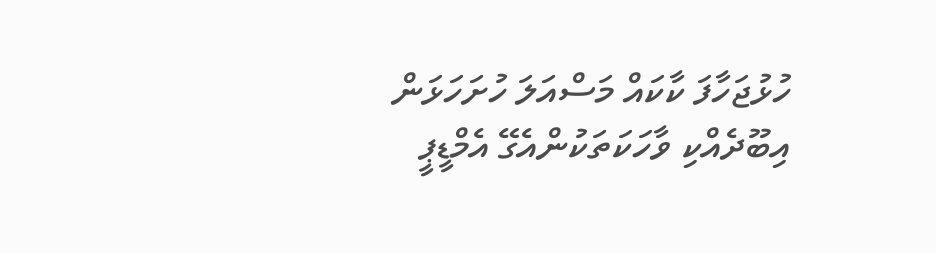ހުޅުޖަހާފަ ކާކައް މަސްއަލަ ހުށަހަޅަން އިބޫދެއްކި ވާހަކަތަކުންއެގޭ އެމްޑީޕީ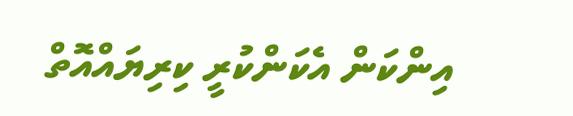އިންކަން އެކަންކުރީ ކިރިޔައްއޮތް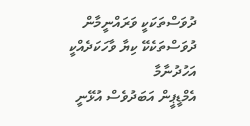ދުވަސްތަކަކީ ވަރައްނީމާން ދުވަސްތަކެކޭ ކިޔާ ވާހަކަދެއްކީ
އަހުދުނާމާ
އެމްޑީޕީން އަބަދުވެސް އުޅޭނީ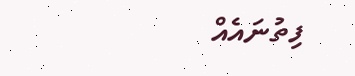ފިތުނައެއް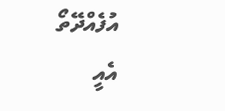އުފެއްދޭތޯ އެއީ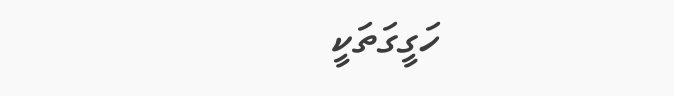ހަގީގަތަކީ